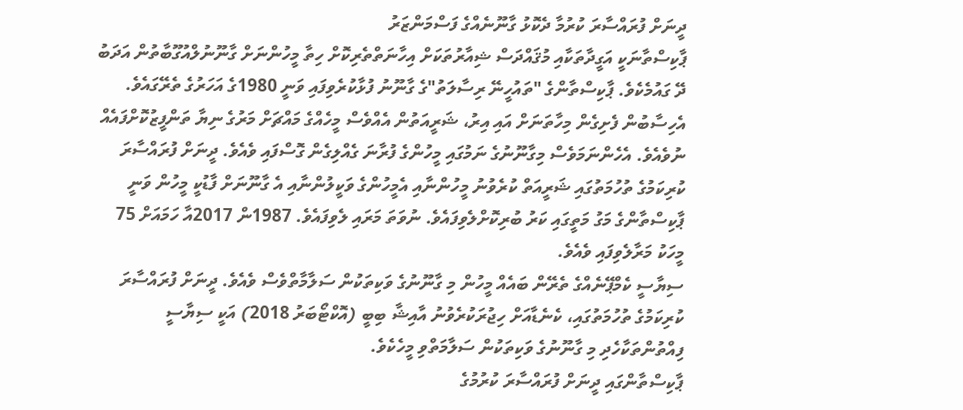ދީނަށް ފުރައްސާރަ ކުރުމާ ދެކޮޅު ގާނޫނެއްގެ ފަސްމަންޒަރު
ޕާކިސްތާނަކީ އަގީދާތަކާއި މުޤައްދަސް ޝިއާރުތަކަށް އިހާނަތްތެރިކޮށް ހިތާ މީހުންނަށް ގާނޫނުލްއުގޫބާތުން އަދަބު ދޭ ގައުމެކެވެ. ޕާކިސްތާންގެ "ތައުހީނޭ ރިސާލަތު"ގެ ގާނޫނު ފުޅާކުރެވިފައި ވަނީ 1980ގެ އަހަރުގެ ތެރޭގައެވެ. އެހިސާބުން ފެށިގެން މިހާތަނަށް އައި އިރު، ޝަރީއަތުން އެއްވެސް މީހެއްގެ މައްޗަށް މަރުގެ ނިޔާ ތަންފީޒުކޮށްފައެއް ނުވެއެވެ. އެހެންނަމަވެސް މިގާނޫނުގެ ނަމުގައި މީހުންގެ ފުރާނަ ގެއްލިގެން ގޮސްފައި ވެއެވެ. ދީނަށް ފުރައްސާރަ ކުރިކަމުގެ ތުހުމަތުގައި ޝަރީއަތް ކުރެވުނު މީހުންނާއި އެމީހުންގެ ވަކީލުންނާއި އެ ގާނޫނަށް ފާޑުކީ މީހުން ވަނީ ޕާކިސްތާންގެ މަގު މަތީގައި ކަރު ބުރިކޮށްލެވިފައެވެ. ނުވަތަ މަރައި ލެވިފައެވެ. 1987ން 2017އާ ހަމައަށް 75 މީހަކު މަރާލެވިފައި ވެއެވެ.
ސިޔާސީ ކެމްޕޭނެއްގެ ތެރޭން ބައެއް މީހުން މި ގާނޫނުގެ ވަކިތަކުން ސަލާމާތްވެސް ވެއެވެ. ދީނަށް ފުރައްސާރަ ކުރިކަމުގެ ތުހުމަތުގައި، ކެނެޑާއަށް ހިޖުރަކުރެވުނު އާއިޝާ ބިބީ (އޮކްޓޯބަރު 2018) އަކީ ސިޔާސީ ފިއްތުންތަކާހެދި މި ގާނޫނުގެ ވަކިތަކުން ސަލާމަތްވި މީހެކެވެ.
ޕާކިސްތާންގައި ދީނަށް ފުރައްސާރަ ކުރުމުގެ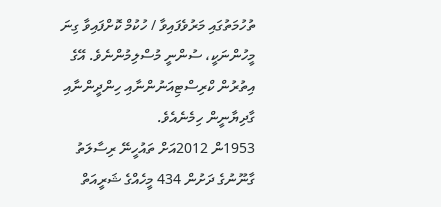ތުހުމަތުގައި މަރުވެފައިވާ / ހުކުމް ކޮށްފައިވާ ގިނަ މީހުންނަކީ، ސުންނީ މުސްލިމުންނެވެ. އޭގެ އިތުރުން ކްރިސްޓިއަނުންނާއި ހިންދީންނާއި ގާދިޔާނީން ހިމެނެއެވެ.
1953ން 2012އަށް ތައުހީނޭ ރިސާލަތު ގާނޫނުގެ ދަށުން 434 މީހެއްގެ ޝަރީއަތް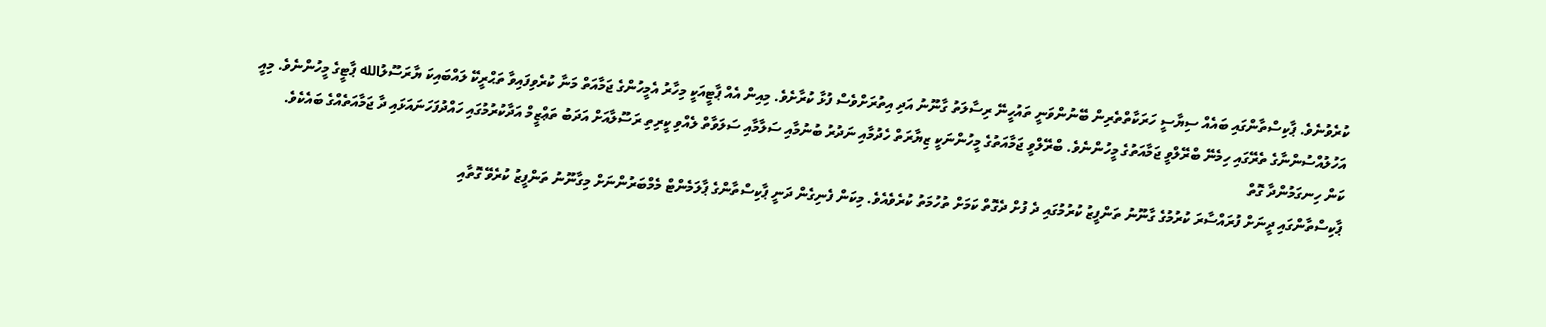ކުރެވުނެވެ. ޕާކިސްތާންގައި ބައެއް ސިޔާސީ ހަރަކާތްތެރިން ބޭނުންވަނީ ތައުހީނޭ ރިސާލަތު ގާނޫނު އަދި އިތުރަށްވެސް ފުޅާ ކުރާށެވެ. މިއިން އެއް ޕާޓީއަކީ މިހާރު އެމީހުންގެ ޖަމާއަތް މަނާ ކުރެވިފައިވާ ތަޙްރީކޭ ލައްބައިކަ ޔާރަސޫލުالله ޕާޓީގެ މީހުންނެވެ. މިއީ އަހުލުއްސުންނާގެ ތެރޭގައި ހިމެނޭ ބްރޭލްވީ ޖަމާއަތުގެ މީހުންނެވެ. ބްރޭލްވީ ޖަމާއަތުގެ މީހުންނަކީ ޒިޔާރަތް ހެދުމާއި ނަދުރު ބުނުމާއި ސަލާމާއި ސަލަވާތް ލެއްވި ކީރިތި ރަސޫލާއަށް އަދަބު ތަޢްޒީމް އަދާކުރުމުގައި ހައްދުފަހަނައަޅައި ދާ ޖަމާއަތެއްގެ ބައެކެވެ.
ކަން ހިނގަމުންދާ ގޮތް
ޕާކިސްތާންގައި ދީނަށް ފުރައްސާރަ ކުރުމުގެ ގާނޫނު ތަންފީޒު ކުރުމުގައި ދެ ފުށް ދެގޮތް ކަމަށް ތުހުމަތު ކުރެވެއެވެ. މިކަން ފެނިގެން ދަނީ ޕާކިސްތާންގެ ޕާލަމެންޓް މެމްބަރުންނަށް މިގާނޫނު ތަންފީޒު ކުރެވޭ ގޮތާއި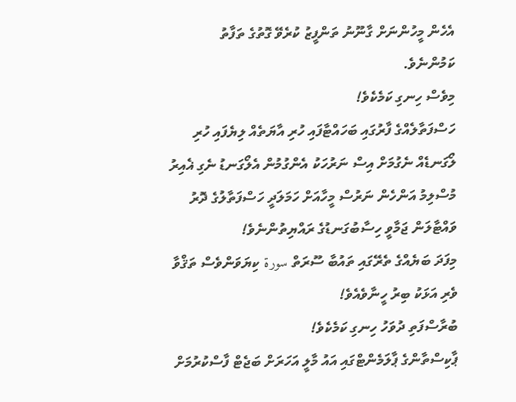އެހެން މީހުންނަށް ގާނޫނު ތަންފީޒު ކުރެވޭ ގޮތުގެ ތަފާތު ކަމުންނެވެ.
މިވެސް ހިނގި ކަމެކެވެ!
ހަސްފަތާލެއްގެ ފާރުގައި ބަހައްޓާފައި ހުރި އާޔަތެއް ލިޔެފައި ހުރި ލޯގަނޑެއް ނެގުމަށް އިސް ނަރުހަކު އެންގުމުން އެލޯގަނޑު ނެގި ޣެއިރު މުސްލިމު އަންހެން ނަރުސް މީހާއަށް ހަމަލަދީ ހަސްފަތާލުގެ ދޮރު ވައްޓާލަން ޖަމާވީ ހިސާބުގަނޑުގެ ރައްޔިތުންނެވެ!
މިފަދަ ބަޔެއްގެ ތެރޭގައި ތައުބާ ސޫރަތް سورة ކިޔަވަންވެސް ތަޤްވާ ވެރި އަޅަކު ބިރު ހީނާވެއެވެ!
ބުރާސްފަތި ދުވަހު ހިނގި ކަމެކެވެ!
ޕާކިސްތާންގެ ޕާލަމެންޓްގައި އައު މާލީ އަހަރަށް ބަޖެޓް ފާސްކުރުމަށް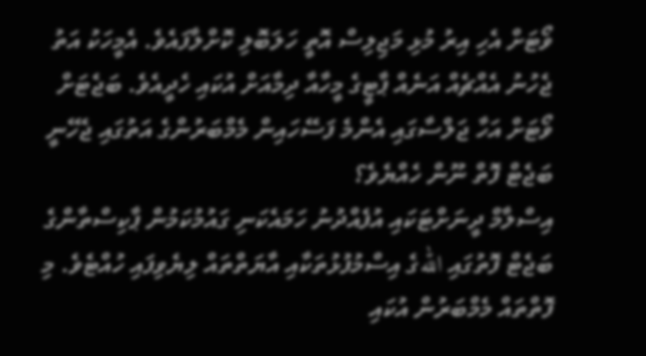ވޯޓަށް އެހި އިރު މުޅި މަޖިލިސް އޮތީ ހަލަބޮލި ކޮށްލާފައެވެ. އެމީހަކު އަތު ޖެހުނު އެއްޗެއް އަނެއް ޕާޓީގެ މީހާއާ ދިމާއަށް އުކައި ހެދީއެވެ. ބަޖެޓަށް ވޯޓަށް އަހާ ޖަލްސާގައި އެންމެ ފަސޭހައިން މެމްބަރުންގެ އަތުގައި ޖެހޭނީ ބަޖެޓް ފޮތް ނޫން ހެއްޔެވެ؟
އިސްލާމް ދީނަށްޓަކައި އުފެއްދުނު ހަމައެކަނި ގައުމުކަމުން ޕާކިސްތާންގެ ބަޖެޓް ފޮތުގައި اللهގެ އިސްމުފުޅުތަކާއި އާޔަތްތައް ލިޔެވިފައި ހުއްޓެވެ. މި ފޮތްތައް މެމްބަރުން އުކައި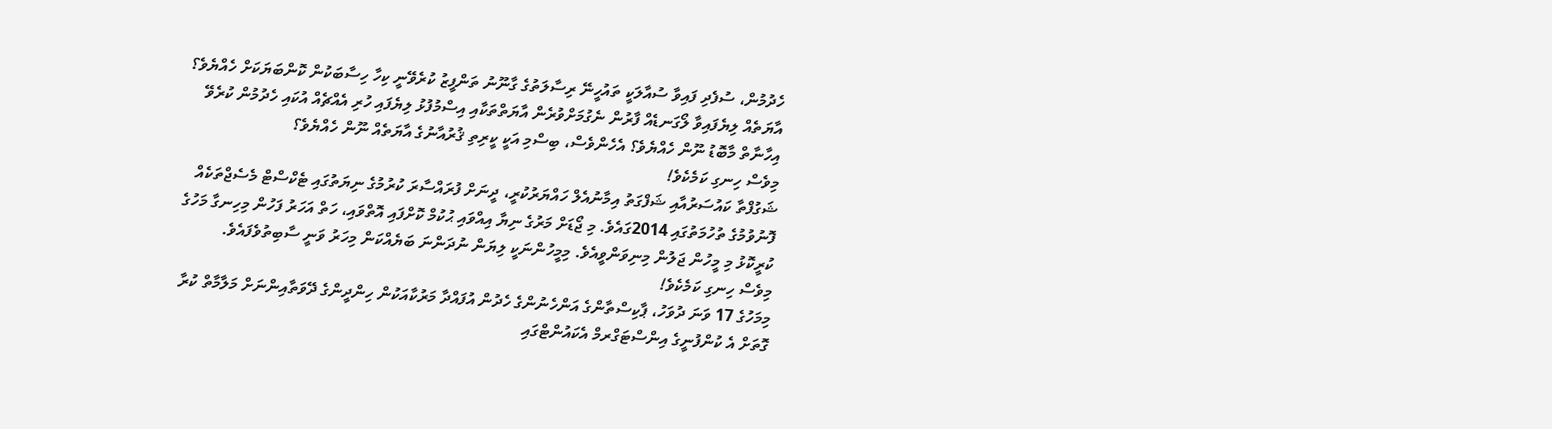ހެދުމުން، ސުފެދި ފައިވާ ސުއާލަކީ ތައުހީނޭ ރިސާލަތުގެ ގާނޫނު ތަންފީޒު ކުރެވޭނީ ކިހާ ހިސާބަކުން ކޮންބަޔަކަށް ހެއްޔެވެ؟
އާޔަތެއް ލިޔެފައިވާ ލޯގަނޑެއް ފާރުން ނެގުމަށްވުރެން އާޔަތްތަކާއި އިސްމުފުޅު ލިޔެފައި ހުރި އެއްޗެއް އުކައި ހެދުމުން ކުރެވޭ އިހާނާތް މާބޮޑު ނޫން ހެއްޔެވެ؟ އެހެންވެސް، ބިސްމި އަކީ ކީރިތި ޤުރުއާނުގެ އާޔަތެއް ނޫން ހެއްޔެވެ؟
މިވެސް ހިނގި ކަމެކެވެ!
ޝަގުފްތާ ކައުސަރުއާއި ޝަފްގަތު އިމާނުއެލް ހައްޔަރުކުރީ، ދީނަށް ފުރައްސާރަ ކުރުމުގެ ނިޔަތުގައި ޓެކްސްޓް މެސެޖްތަކެއް ފޮނުވުމުގެ ތުހުމަތުގައި 2014ގައެވެ. މި ޖޯޑަށް މަރުގެ ނިޔާ އިއްވައި ޙުކުމް ކޮށްފައި އޮތްވައި، ހަތް އަހަރު ފަހުން މިހިނގާ މަހުގެ ކުރީކޮޅު މި މީހުން ޖަލުން މިނިވަންވީއެވެ. މިމީހުންނަކީ ލިޔަން ނުދަންނަ ބަޔެއްކަން މިހަރު ވަނީ ސާބިތުވެފައެވެ.
މިވެސް ހިނގި ކަމެކެވެ!
މިމަހުގެ 17 ވަނަ ދުވަހު، ޕާކިސްތާންގެ އަންހެނުންގެ ހެދުން އުފައްދާ މަރުކާއަކުން ހިންދީންގެ ދޭވަތާއިންނަށް މަލާމާތް ކުރާ ގޮތަށް އެ ކުންފުނީގެ އިންސްޓަގްރމް އެކައުންޓްގައި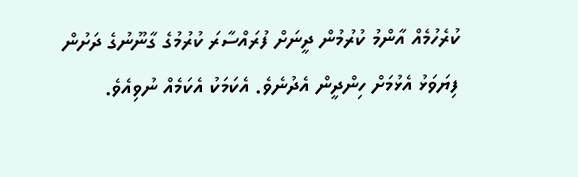ކުރެހުމެއް އާންމު ކުރުމުން ދީނަށް ފުރައްސާރަ ކުރުމުގެ ގާނޫނުގެ ދަށުން ފިޔަވަޅު އެޅުމަށް ހިންދީން އެދުނެވެ. އެކަމަކު އެކަމެއް ނުވިއެވެ.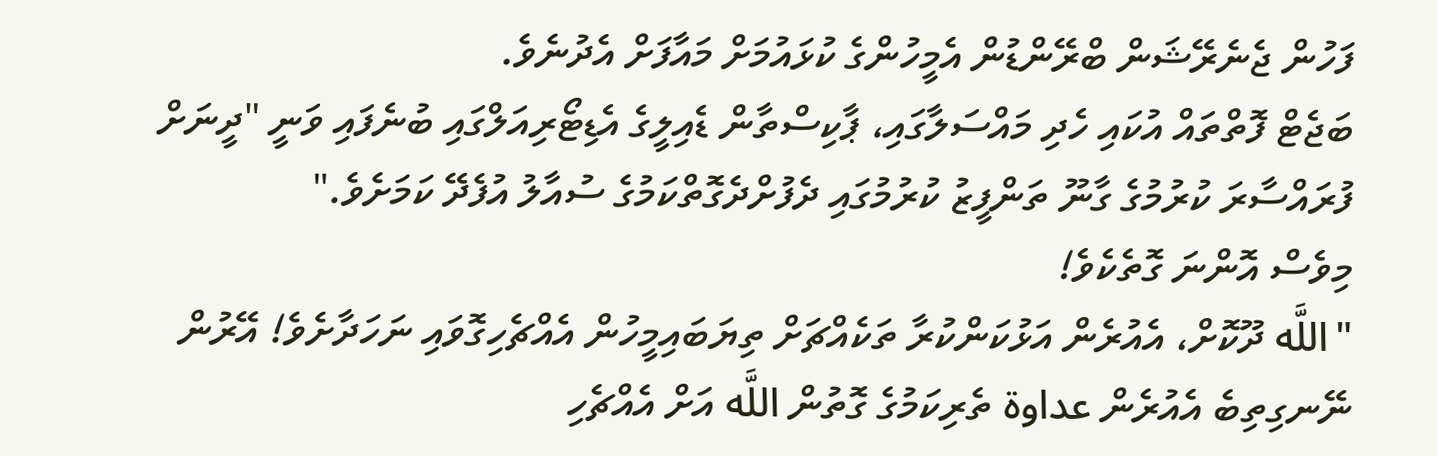ފަހުން ޖެނެރޭޝަން ބްރޭންޑުން އެމީހުންގެ ކުޅައުމަށް މައާފަށް އެދުނެވެ.
ބަޖެޓް ފޮތްތައް އުކައި ހެދި މައްސަލާގައި، ޕާކިސްތާން ޑެއިލީގެ އެޑިޓޯރިއަލްގައި ބުނެފައި ވަނީ "ދީނަށް ފުރައްސާރަ ކުރުމުގެ ގާނޫ ތަންފީޒު ކުރުމުގައި ދެފުށްދެގޮތްކަމުގެ ސުއާލު އުފެދޭ ކަމަށެވެ."
މިވެސް އޮންނަ ގޮތެކެވެ!
"اللَّه ދޫކޮށް، އެއުރެން އަޅުކަންކުރާ ތަކެއްޗަށް ތިޔަބައިމީހުން އެއްޗެހިގޮވައި ނަހަދާށެވެ! އޭރުން ނޭނގިތިބެ އެއުރެން عداوة ތެރިކަމުގެ ގޮތުން اللَّه އަށް އެއްޗެހި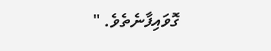ގޮވައިފާނެތެވެ. "